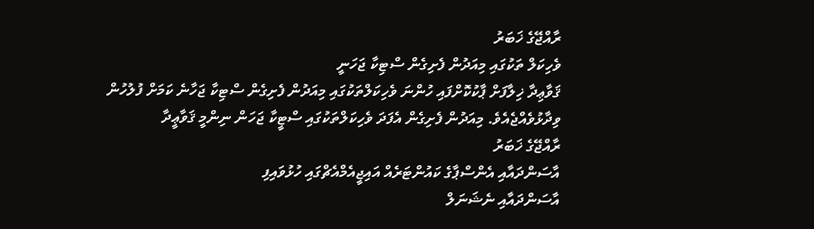ރާއްޖޭގެ ޚަބަރު
ވެހިކަލް ތަކުގައި މިއަދުން ފެށިގެން ސްޓިކާ ޖަހަނީ
ޤަވާޢިދާ ޚިލާފަށް ޕާކުކޮށްފައި ހުންނަ ވެހިކަލްތަކުގައި މިއަދުން ފެށިގެން ސްޓިކާ ޖަހާނެ ކަމަށް ފުލުހުން ވިދާޅުވެއްޖެއެވެ. މިއަދުން ފެށިގެން އެފަދަ ވެހިކަލްތަކުގައި ސްޓީކާ ޖަހަން ނިންމީ ޤަވާޢީދާ
ރާއްޖޭގެ ޚަބަރު
އާސަންދައާއި އެންސްޕާގެ ކައުންޓަރެއް އައިޖީއެމްއެޗްގައި ހުޅުވައިފި
އާސަންދައާއި ނެޝަނަލް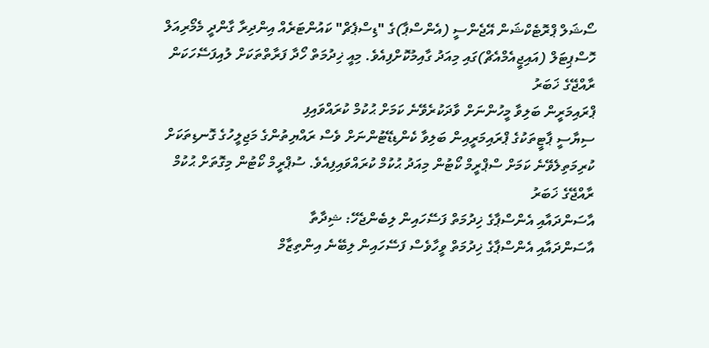ސޯޝަލް ޕްރޮޓެކްޝަން އޭޖެންސީ (އެންސްޕާ)ގެ "ޑިސްޕެޗް" ކައުންޓަރެއް އިންދިރާ ގާންދީ މެމޯރިއަލް ހޮސްޕިޓަލް (އައިޖީއެމްއެޗް)ގައި މިއަދު ގާއިމުކޮށްފިއެވެ. މިއީ ޚިދުމަތް ހޯދާ ފަރާތްތަކަށް ލުއިފަސޭހަކަން
ރާއްޖޭގެ ޚަބަރު
ޕްރައިމަރީން ބަލިވާ މީހުންނަށް ވާދަކުރެވޭނެ ކަމަށް ޙުކުމް ކުރައްވައިފި
ސިޔާސީ ޕާޓީތަކުގެ ޕްރައިމަރީއިން ބަލިވާ ކެންޑިޑޭޓުންނަށް ވެސް ރައްޔިތުންގެ މަޖިލީހުގެ ގޮނޑިތަކަށް ކުރިމަތިލެވޭނެ ކަމަށް ސްޕްރީމް ކޯޓުން މިއަދު ޙުކުމް ކުރައްވައިފިއެވެ. ސުޕްރީމް ކޯޓުން މިގޮތަށް ޙުކުމް
ރާއްޖޭގެ ޚަބަރު
އާސަންދައާއި އެންސްޕާގެ ޚިދުމަތް ފަސޭހައިން ލިބެންޖެހޭ: ޝިދާތާ
އާސަންދައާއި އެންސްޕާގެ ޚިދުމަތް ވީހާވެސް ފަސޭހައިން ލިބޭނެ އިންތިޒާމް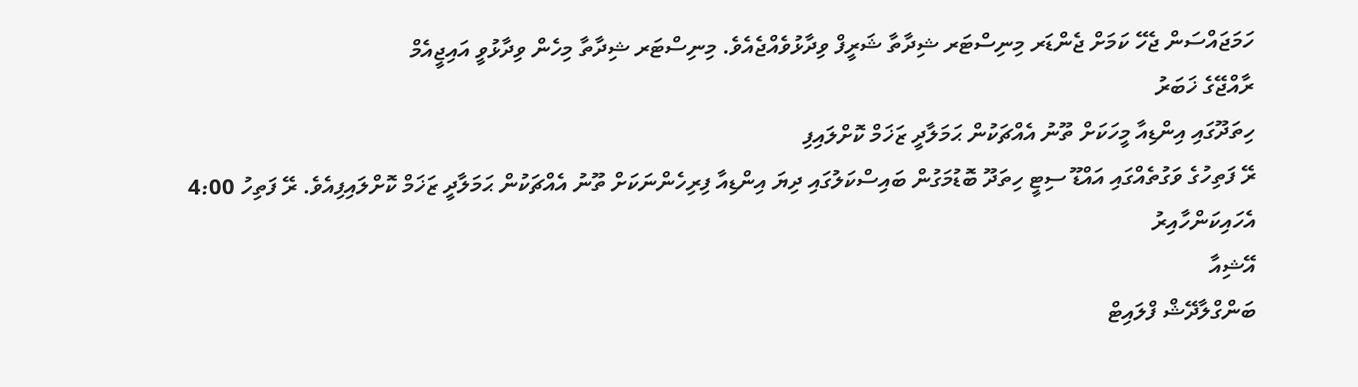ހަމަޖައްސަން ޖެހޭ ކަމަށް ޖެންޑަރ މިނިސްޓަރ ޝިދާތާ ޝަރީފް ވިދާޅުވެއްޖެއެވެ. މިނިސްޓަރ ޝިދާތާ މިހެން ވިދާޅުވީ އައިޖީއެމް
ރާއްޖޭގެ ޚަބަރު
ހިތަދޫގައި އިންޑިއާ މީހަކަށް ތޫނު އެއްޗަކުން ޙަމަލާދީ ޒަޚަމް ކޮށްލައިފި
ރޭ ފަތިހުގެ ވަގުތެއްގައި އައްޑޫ ސިޓީ ހިތަދޫ ބޮޑުމަގުން ބައިސްކަލުގައި ދިޔަ އިންޑިއާ ފިރިހެންނަކަށް ތޫނު އެއްޗަކުން ޙަމަލާދީ ޒަޚަމް ކޮށްލައިފިއެވެ. ރޭ ފަތިހު 4:00 އެހައިކަންހާއިރު
އޭޝިއާ
ބަންގްލާދޭޝް ފްލައިޓް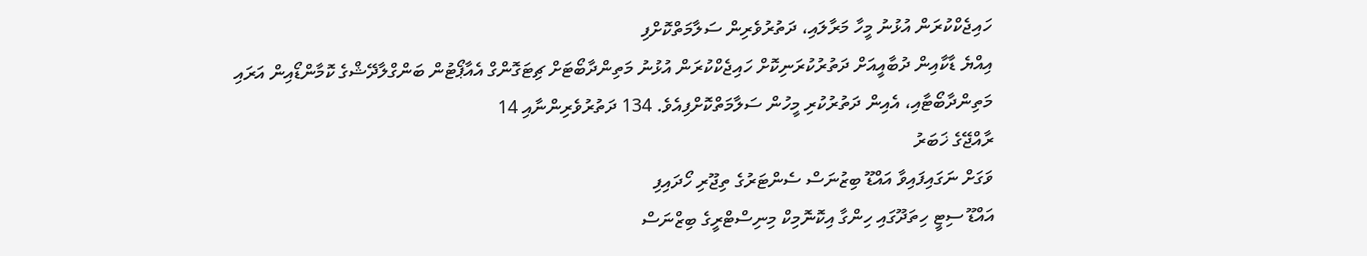ހައިޖެކްކުރަން އުޅުނު މީހާ މަރާލައި، ދަތުރުވެރިން ސަލާމަތްކޮށްފި
އިއްޔެ ޑާކާއިން ދުބާއީއަށް ދަތުރުކުރަނިކޮށް ހައިޖެކްކުރަން އުޅުނު މަތިންދާބޯޓަށް ޗިޓަގޮންގް އެއާޕޯޓުން ބަންގްލާދޭޝްގެ ކޮމާންޑޯއިން އަރައި މަތިންދާބޯޓާއި، އެއިން ދަތުރުކުރި މީހުން ސަލާމަތްކޮށްފިއެވެ. 134 ދަތުރުވެރިންނާއި 14
ރާއްޖޭގެ ޚަބަރު
ވަގަށް ނަގައިފައިވާ އައްޑޫ ބިޒުނަސް ސެންޓަރުގެ ތިޖޫރި ހޯދައިފި
އައްޑޫ ސިޓީ ހިތަދޫގައި ހިންގާ އިކޮނޮމިކް މިނިސްޓްރީގެ ބިޒްނަސް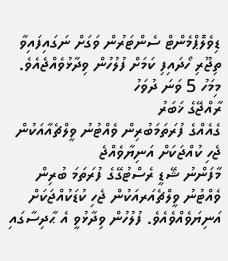ޑިވެލޮޕްމެންޓް ސެންޓަރުން ވަގަށް ނަގައިފައިވާ ތިޖޫރި ހޯދައިފި ކަމަށް ފުލުހުން ވިދާޅުވެއްޖެއެވެ. މިމަހު 5 ވަނަ ދުވަހު
ރާއްޖޭގެ ޚަބަރު
ގެއެއްގެ ފުރަތަމަބުރިން ވެއްޓުނު ވީލްޗެއާއަކުން ޖެހި ކުއްޖަކަށް އަނިޔާވެއްޖެ
މާފަންނު ޝޭޑީ ރެސްޓުގޭގެ ފުރަތަމަ ބުރިން ވެއްޓުނު ވީލްޗެއަރއަކުން ޖެހި ކުޑަކުއްޖަކަށް އަނިޔަވެއްވެއެވެ. ފުލުހުން ވިދާޅުވީ އެ ޙާދިސާގައި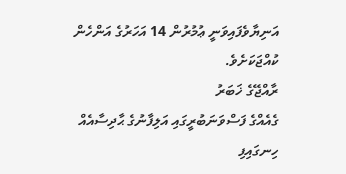އަނިޔާވެފައިވަނީ ޢުމުރުން 14 އަހަރުގެ އަންހެން ކުއްޖަކަށެވެ.
ރާއްޖޭގެ ޚަބަރު
ގެއެއްގެ ފަސްވަނަބުރީގައި އަލިފާނުގެ ޙާދިސާއެއް ހިނގައިފި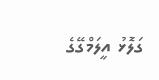ގަލޮޅު އީލަމްގޭގެ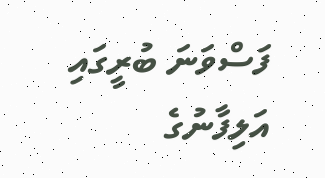ފަސްވަނަ ބުރީގައި އަލިފާނުގެ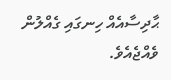ޙާދިސާއެއް ހިނގައި ގެއްލުން ވެއްޖެއެވެ.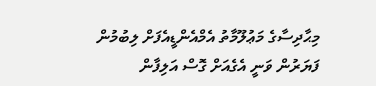މިޙާދިސާގެ މަޢުލޫމާތު އެމްއެންޑީއެފަށް ލިބުމުން ފަޔަރުން ވަނީ އެގެއަށް ގޮސް އަލިފާން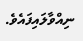ނިއްވާލައިފައެވެ.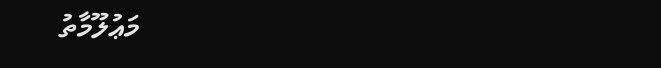މަޢުލޫމާތު